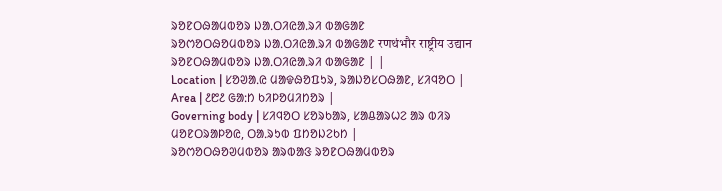ᱨᱚᱱᱛᱷᱟᱢᱵᱚᱨ ᱡᱟᱹᱛᱤᱭᱟᱹᱨᱤ ᱵᱟᱜᱟᱱ
ᱨᱚᱬᱚᱛᱷᱚᱢᱵᱚᱨ ᱡᱟᱹᱛᱤᱭᱟᱹᱨᱤ ᱵᱟᱜᱟᱱ रणथंभौर राष्ट्रीय उद्यान ᱨᱚᱱᱛᱷᱟᱢᱵᱚᱨ ᱡᱟᱹᱛᱤᱭᱟᱹᱨᱤ ᱵᱟᱜᱟᱱ | |
Location | ᱥᱚᱣᱟᱹᱭ ᱢᱟᱫᱷᱚᱯᱩᱨ, ᱨᱟᱡᱚᱥᱛᱷᱟᱱ, ᱥᱤᱧᱚᱛ |
Area | ᱒᱘᱒ ᱜᱟᱺᱴ ᱠᱤᱞᱚᱢᱤᱴᱚᱨ |
Governing body | ᱥᱤᱧᱚᱛ ᱥᱚᱨᱠᱟᱨ, ᱥᱟᱪᱟᱨᱦᱮ ᱟᱨ ᱵᱤᱨ ᱢᱚᱱᱛᱨᱟᱞᱚᱭ, ᱛᱟᱹᱨᱩᱵ ᱯᱴᱚᱡᱮᱠᱴ |
ᱨᱚᱬᱚᱛᱷᱚᱣᱢᱵᱚᱨ ᱟᱨᱵᱟᱝ ᱨᱚᱱᱛᱷᱟᱢᱵᱚᱨ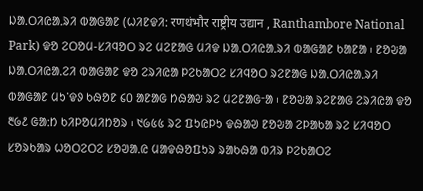ᱡᱟᱹᱛᱤᱭᱟᱹᱨᱤ ᱵᱟᱜᱟᱱ (ᱦᱤᱱᱫᱤᱺ रणथंभौर राष्ट्रीय उद्यान , Ranthambore National Park) ᱫᱚ ᱮᱛᱚᱢ-ᱥᱤᱧᱚᱛ ᱨᱮ ᱢᱮᱱᱟᱜ ᱢᱤᱫ ᱡᱟᱹᱛᱤᱭᱟᱹᱨᱤ ᱵᱟᱜᱟᱱ ᱠᱟᱱᱟ ᱾ ᱱᱚᱶᱟ ᱡᱟᱹᱛᱤᱭᱟᱹᱮᱤ ᱵᱟᱜᱟᱱ ᱫᱚ ᱮᱨᱤᱭᱟ ᱞᱮᱠᱟᱛᱮ ᱥᱤᱧᱚᱛ ᱨᱮᱱᱟᱜ ᱡᱟᱹᱛᱤᱭᱟᱹᱨᱤ ᱵᱟᱜᱟᱱ ᱢᱩᱸᱫᱽ ᱠᱷᱚᱱ ᱔᱐ ᱟᱱᱟᱜ ᱴᱷᱟᱶ ᱨᱮ ᱢᱮᱱᱟᱜᱼᱟ ᱾ ᱱᱚᱶᱟ ᱨᱮᱱᱟᱜ ᱮᱨᱤᱭᱟ ᱫᱚ ᱓᱙᱒ ᱜᱟᱺᱴ ᱠᱤᱞᱚᱢᱤᱴᱚᱨ ᱾ ᱑᱙᱕᱕ ᱨᱮ ᱯᱩᱭᱞᱩ ᱫᱷᱟᱣ ᱱᱚᱶᱟ ᱮᱞᱟᱠᱟ ᱨᱮ ᱥᱤᱧᱚᱛ ᱥᱚᱨᱠᱟᱨ ᱦᱚᱛᱮᱛᱮ ᱥᱚᱣᱟᱹᱭ ᱢᱟᱫᱷᱚᱯᱩᱨ ᱨᱟᱠᱷᱟ ᱵᱤᱨ ᱞᱮᱠᱟᱛᱮ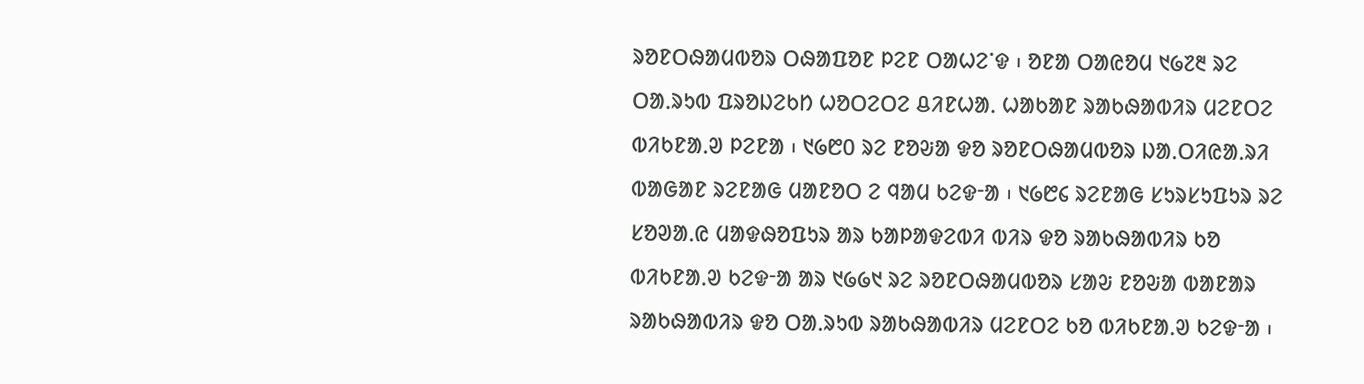ᱨᱚᱱᱛᱷᱟᱢᱵᱚᱨ ᱛᱷᱟᱯᱚᱱ ᱞᱮᱱ ᱛᱟᱦᱮᱸᱫ ᱾ ᱚᱱᱟ ᱛᱟᱭᱚᱢ ᱑᱙᱗᱓ ᱨᱮ ᱛᱟᱹᱨᱩᱵ ᱯᱨᱚᱡᱮᱠᱴ ᱦᱚᱛᱮᱛᱮ ᱪᱤᱱᱦᱟᱹ ᱦᱟᱠᱟᱱ ᱨᱟᱠᱷᱟᱵᱤᱨ ᱢᱮᱱᱛᱮ ᱵᱤᱠᱱᱟᱹᱣ ᱞᱮᱱᱟ ᱾ ᱑᱙᱘᱐ ᱨᱮ ᱱᱚᱶᱟ ᱫᱚ ᱨᱚᱱᱛᱷᱟᱢᱵᱚᱨ ᱡᱟᱹᱛᱤᱭᱟᱹᱨᱤ ᱵᱟᱜᱟᱱ ᱨᱮᱱᱟᱜ ᱢᱟᱱᱚᱛ ᱮ ᱧᱟᱢ ᱠᱮᱫᱼᱟ ᱾ ᱑᱙᱘᱔ ᱨᱮᱱᱟᱜ ᱥᱩᱨᱥᱩᱯᱩᱨ ᱨᱮ ᱥᱚᱣᱟᱹᱭ ᱢᱟᱫᱷᱚᱯᱩᱨ ᱟᱨ ᱠᱟᱞᱟᱫᱮᱵᱤ ᱵᱤᱨ ᱫᱚ ᱨᱟᱠᱷᱟᱵᱤᱨ ᱠᱚ ᱵᱤᱠᱱᱟᱹᱣ ᱠᱮᱫᱼᱟ ᱟᱨ ᱑᱙᱙᱑ ᱨᱮ ᱨᱚᱱᱛᱷᱟᱢᱵᱚᱨ ᱥᱟᱶ ᱱᱚᱶᱟ ᱵᱟᱱᱟᱨ ᱨᱟᱠᱷᱟᱵᱤᱨ ᱫᱚ ᱛᱟᱹᱨᱩᱵ ᱨᱟᱠᱷᱟᱵᱤᱨ ᱢᱮᱱᱛᱮ ᱠᱚ ᱵᱤᱠᱱᱟᱹᱣ ᱠᱮᱫᱼᱟ ᱾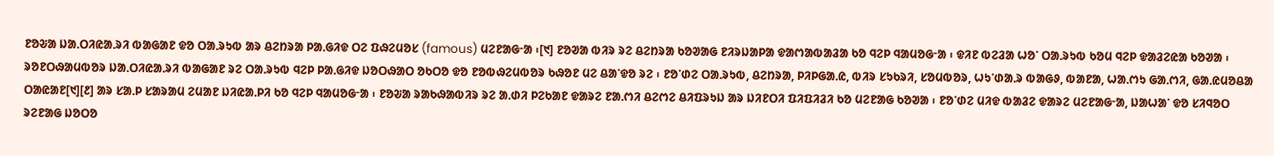ᱱᱚᱶᱟ ᱡᱟᱹᱛᱤᱭᱟᱹᱨᱤ ᱵᱟᱜᱟᱱ ᱫᱚ ᱛᱟᱹᱨᱩᱵ ᱟᱨ ᱪᱮᱴᱨᱟ ᱞᱟᱹᱜᱤᱫ ᱛᱮ ᱯᱷᱮᱢᱚᱥ (famous) ᱢᱮᱱᱟᱜᱼᱟ ᱾[᱑] ᱱᱚᱣᱟ ᱵᱤᱨ ᱨᱮ ᱪᱮᱴᱨᱟ ᱠᱚᱣᱟᱜ ᱱᱤᱨᱡᱟᱞᱟ ᱫᱟᱬᱟᱵᱟᱲᱟ ᱠᱚ ᱧᱮᱞ ᱧᱟᱢᱚᱜᱼᱟ ᱾ ᱫᱤᱱ ᱵᱮᱲᱟ ᱦᱚᱸ ᱛᱟᱹᱨᱩᱵ ᱠᱚᱢ ᱧᱮᱞ ᱫᱟᱲᱮᱭᱟ ᱠᱚᱣᱟ ᱾ ᱨᱚᱱᱛᱷᱟᱢᱵᱚᱨ ᱡᱟᱹᱛᱤᱭᱟᱹᱨᱤ ᱵᱟᱜᱟᱱ ᱨᱮ ᱛᱟᱹᱨᱩᱵ ᱧᱮᱞ ᱞᱟᱹᱜᱤᱫ ᱡᱚᱛᱷᱟᱛ ᱚᱠᱛᱚ ᱫᱚ ᱱᱚᱵᱷᱮᱢᱵᱚᱨ ᱠᱷᱚᱱ ᱢᱮ ᱪᱟᱸᱫᱚ ᱨᱮ ᱾ ᱱᱚᱸᱰᱮ ᱛᱟᱹᱨᱩᱵ, ᱪᱮᱴᱨᱟ, ᱞᱤᱞᱜᱟᱹᱭ, ᱵᱤᱨ ᱥᱩᱠᱨᱤ, ᱥᱚᱢᱵᱚᱨ, ᱦᱩᱸᱰᱟᱹᱨ ᱵᱟᱜᱽ, ᱵᱟᱱᱟ, ᱦᱟᱹᱬᱩ ᱜᱟᱹᱬᱤ, ᱜᱟᱹᱭᱢᱚᱪᱟ ᱛᱟᱭᱟᱱ[᱑][᱒] ᱟᱨ ᱥᱟᱹᱞ ᱥᱟᱨᱟᱢ ᱮᱢᱟᱱ ᱡᱤᱭᱟᱹᱞᱤ ᱠᱚ ᱧᱮᱞ ᱧᱟᱢᱚᱜᱼᱟ ᱾ ᱱᱚᱶᱟ ᱨᱟᱠᱷᱟᱵᱤᱨ ᱨᱮ ᱟᱹᱰᱤ ᱞᱮᱠᱟᱱ ᱫᱟᱨᱮ ᱱᱟᱹᱬᱤ ᱪᱮᱬᱮ ᱪᱤᱯᱨᱩᱡ ᱟᱨ ᱡᱤᱱᱛᱤ ᱯᱤᱯᱤᱲᱤ ᱠᱚ ᱢᱮᱱᱟᱜ ᱠᱚᱣᱟ ᱾ ᱱᱚᱸᱰᱮ ᱢᱤᱫ ᱵᱟᱲᱮ ᱫᱟᱨᱮ ᱢᱮᱱᱟᱜᱼᱟ, ᱡᱟᱦᱟᱸ ᱫᱚ ᱥᱤᱧᱚᱛ ᱨᱮᱱᱟᱜ ᱡᱚᱛᱚ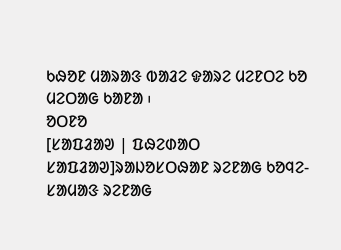ᱠᱷᱚᱱ ᱢᱟᱨᱟᱝ ᱵᱟᱲᱮ ᱫᱟᱨᱮ ᱢᱮᱱᱛᱮ ᱠᱚ ᱢᱮᱛᱟᱜ ᱠᱟᱱᱟ ᱾
ᱚᱛᱱᱚ
[ᱥᱟᱯᱲᱟᱣ | ᱯᱷᱮᱰᱟᱛ ᱥᱟᱯᱲᱟᱣ]ᱨᱟᱡᱚᱥᱛᱷᱟᱱ ᱨᱮᱱᱟᱜ ᱠᱚᱧᱮ-ᱥᱟᱢᱟᱝ ᱨᱮᱱᱟᱜ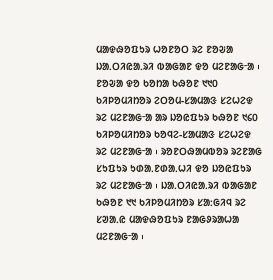ᱢᱟᱫᱷᱚᱯᱩᱨ ᱦᱚᱱᱚᱛ ᱨᱮ ᱱᱚᱶᱟ ᱡᱟᱹᱛᱤᱭᱟᱹᱨᱤ ᱵᱟᱜᱟᱱ ᱫᱚ ᱢᱮᱱᱟᱜᱼᱟ ᱾ ᱱᱚᱶᱟ ᱫᱚ ᱠᱚᱴᱟ ᱠᱷᱚᱱ ᱑᱑᱐ ᱠᱤᱞᱚᱢᱤᱴᱚᱨ ᱮᱛᱚᱢ-ᱥᱟᱢᱟᱝ ᱥᱮᱦᱮᱫ ᱨᱮ ᱢᱮᱱᱟᱜᱼᱟ ᱟᱨ ᱡᱚᱭᱯᱩᱨ ᱠᱷᱚᱱ ᱑᱔᱐ ᱠᱤᱞᱚᱢᱤᱴᱚᱨ ᱠᱚᱧᱮ-ᱥᱟᱢᱟᱝ ᱥᱮᱦᱮᱫ ᱨᱮ ᱢᱮᱱᱟᱜᱼᱟ ᱾ ᱨᱚᱱᱛᱷᱟᱢᱵᱚᱨ ᱨᱮᱱᱟᱜ ᱥᱩᱯᱩᱨ ᱩᱰᱟᱹᱱᱰᱟᱹᱦᱤ ᱫᱚ ᱡᱚᱭᱯᱩᱨ ᱨᱮ ᱢᱮᱱᱟᱜᱼᱟ ᱾ ᱡᱟᱹᱛᱤᱭᱟᱹᱨᱤ ᱵᱟᱜᱟᱱ ᱠᱷᱚᱱ ᱑᱑ ᱠᱤᱞᱚᱢᱤᱴᱚᱨ ᱥᱟᱺᱜᱤᱧ ᱨᱮ ᱥᱣᱟᱹᱭ ᱢᱟᱫᱷᱚᱯᱩᱨ ᱱᱟᱜᱽᱨᱟᱦᱟ ᱢᱮᱱᱟᱜᱼᱟ ᱾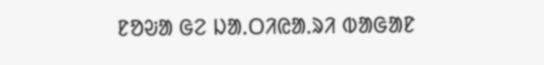ᱱᱚᱶᱟ ᱜᱮ ᱡᱟᱹᱛᱤᱭᱟᱹᱨᱤ ᱵᱟᱜᱟᱱ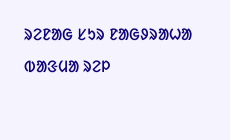ᱨᱮᱱᱟᱜ ᱥᱩᱨ ᱱᱟᱜᱽᱨᱟᱦᱟ ᱵᱟᱝᱢᱟ ᱨᱮᱞ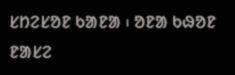ᱥᱴᱮᱥᱚᱱ ᱠᱟᱱᱟ ᱾ ᱚᱱᱟ ᱠᱷᱚᱱ ᱱᱟᱥᱮ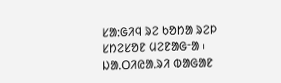ᱥᱟᱺᱜᱤᱧ ᱨᱮ ᱠᱚᱴᱟ ᱨᱮᱞ ᱥᱴᱮᱥᱚᱱ ᱢᱮᱱᱟᱜᱼᱟ ᱾ ᱡᱟᱹᱛᱤᱭᱟᱹᱨᱤ ᱵᱟᱜᱟᱱ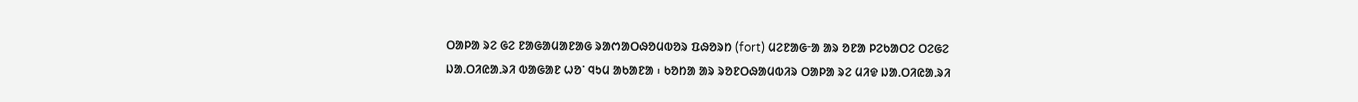ᱛᱟᱞᱟ ᱨᱮ ᱜᱮ ᱱᱟᱜᱟᱢᱟᱱᱟᱜ ᱨᱟᱬᱟᱛᱷᱚᱢᱵᱚᱨ ᱯᱷᱚᱨᱴ (fort) ᱢᱮᱱᱟᱜᱼᱟ ᱟᱨ ᱚᱱᱟ ᱞᱮᱠᱟᱛᱮ ᱛᱮᱜᱮ ᱡᱟᱹᱛᱤᱭᱟᱹᱨᱤ ᱵᱟᱜᱟᱱ ᱦᱚᱸ ᱧᱩᱢ ᱟᱠᱟᱱᱟ ᱾ ᱠᱚᱴᱟ ᱟᱨ ᱨᱚᱱᱛᱷᱟᱢᱵᱤᱨ ᱛᱟᱞᱟ ᱨᱮ ᱢᱤᱫ ᱡᱟᱹᱛᱤᱭᱟᱹᱨᱤ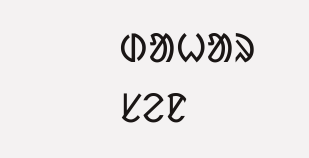ᱰᱟᱦᱟᱨ ᱥᱮᱱ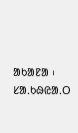ᱟᱠᱟᱱᱟ ᱾
ᱥᱟᱹᱠᱷᱭᱟᱹᱛ